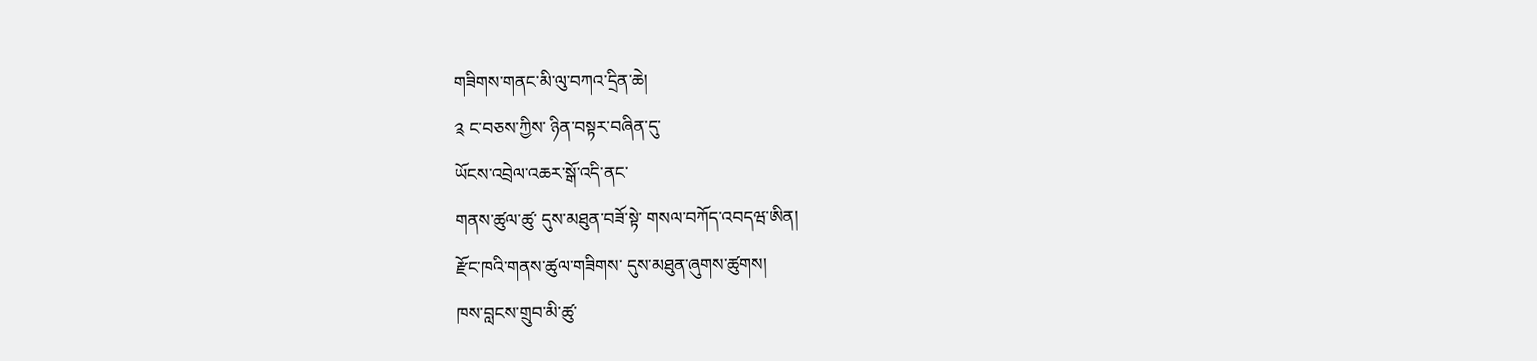གཟིགས་གནང་མི་ལུ་བཀའ་དྲིན་ཆེ།
༉ ང་བཅས་ཀྱིས་ ཉིན་བསྟར་བཞིན་དུ་
ཡོངས་འབྲེལ་འཆར་སྒོ་འདི་ནང་
གནས་ཚུལ་ཚུ་ དུས་མཐུན་བཟོ་སྟེ་ གསལ་བཀོད་འབདཝ་ཨིན།
རྫོང་ཁའི་གནས་ཚུལ་གཟིགས་ དུས་མཐུན་ཞུགས་ཚུགས།
ཁས་བླངས་གྲུབ་མི་ཚུ་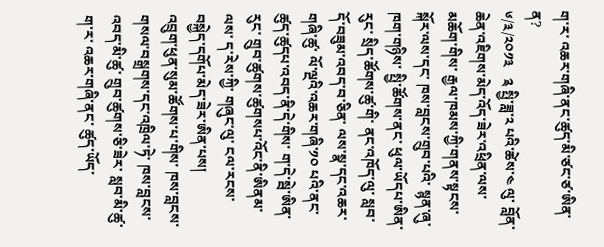ག་ར་ འཆར་གཞི་ནང་ཚུད་མི་ཙང་ཙ་ཨིན་ན?
༦/༣/༢༠༡༣   ༉ སྤྱི་ཟླ་༢ པའི་ཚེས་༤ ལུ་ བློན་ཆེན་འཇིགས་མེད་འོད་ཟེར་འཕྲིན་ལས་མཆོག་གིས་ རྒྱལ་ཁམས་ཀྱི་གནས་སྟངས་སྐོར་ལས་དང་ ཁས་བླངས་གྲུབ་པའི་ སྙན་ཞུ་ཁག་གཉིས་ སྤྱི་ཚོགས་ནང་ ཕུལ་ཡོདཔ་ཨིན་རུང་ སྲིད་ཚོགས་ཚུ་གི་ ནང་འཁོད་ལུ་ སླབ་དོ་བཟུམ་འབད་བ་ཅིན་ ལས་སྣ་དང་འཆར་གཞི་ཚུ་ ལོ་ལྔའི་འཆར་གཞི་༡༠ པའི་ནང་ ཚུད་ཚུདཔ་འབད་ནི་དེ་གིས་ ག་དེ་སྦེ་ཨིན་རུང་ གྲུབ་ཚུགས་ཚུགསཔ་འོང་ནི་ཨིནམ་ལས་ ད་རེས་ཀྱི་ གཞུང་ལུ་ ངལ་རངས་བསྐྱེད་དགོཔ་མེད་ཟེར་ཨིན་པས།
འབྲུག་ཕུན་སུམ་ཚོགས་པ་གིས་ ཁས་བླངས་གསལ་བསྒྲགས་དང་འཁྲིལ་ཏེ་ ཁས་བླངས་འབད་མི་ཚུ་ གྲུབ་ཚུགས་ཅི་ཟེར་ སླབ་མི་ཚུ་ག་ར་ འཆར་གཞི་ནང་ ཚུད་ཡོད་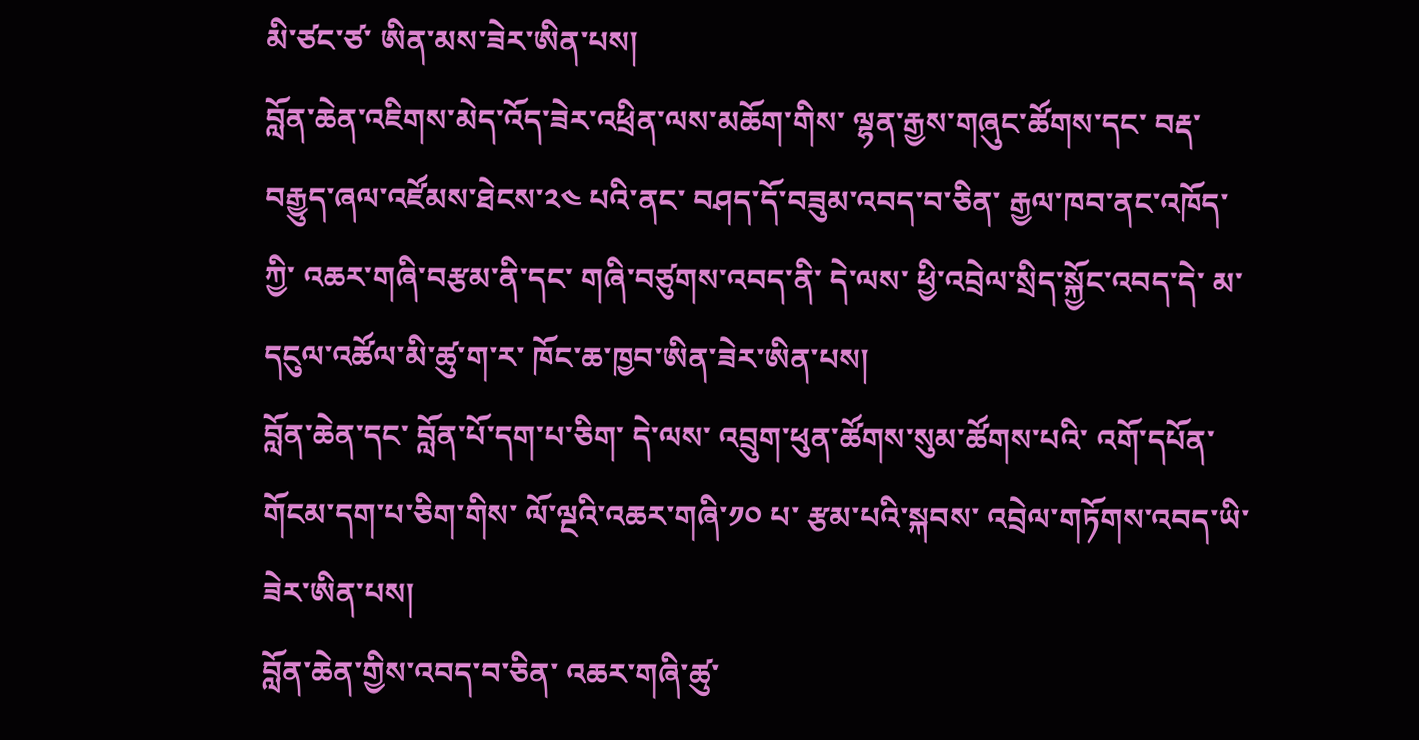མི་ཙང་ཙ་ ཨིན་མས་ཟེར་ཨིན་པས།
བློན་ཆེན་འཇིགས་མེད་འོད་ཟེར་འཕྲིན་ལས་མཆོག་གིས་ ལྷན་རྒྱས་གཞུང་ཚོགས་དང་ བརྡ་བརྒྱུད་ཞལ་འཛོམས་ཐེངས་༢༤ པའི་ནང་ བཤད་དོ་བཟུམ་འབད་བ་ཅིན་ རྒྱལ་ཁབ་ནང་འཁོད་ཀྱི་ འཆར་གཞི་བརྩམ་ནི་དང་ གཞི་བཙུགས་འབད་ནི་ དེ་ལས་ ཕྱི་འབྲེལ་སྲིད་སྐྱོང་འབད་དེ་ མ་དངུལ་འཚོལ་མི་ཚུ་ག་ར་ ཁོང་ཆ་ཁྱབ་ཨིན་ཟེར་ཨིན་པས།
བློན་ཆེན་དང་ བློན་པོ་དག་པ་ཅིག་ དེ་ལས་ འབྲུག་ཕུན་ཚོགས་སུམ་ཚོགས་པའི་ འགོ་དཔོན་གོངམ་དག་པ་ཅིག་གིས་ ལོ་ལྔའི་འཆར་གཞི་༡༠ པ་ རྩམ་པའི་སྐབས་ འབྲེལ་གཏོགས་འབད་ཡི་ཟེར་ཨིན་པས།
བློན་ཆེན་གྱིས་འབད་བ་ཅིན་ འཆར་གཞི་ཚུ་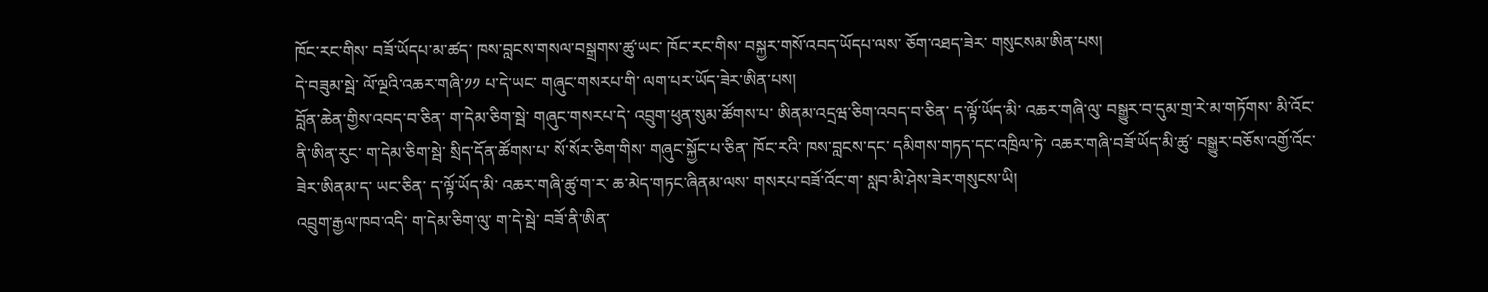ཁོང་རང་གིས་ བཟོ་ཡོདཔ་མ་ཚད་ ཁས་བླངས་གསལ་བསྒྲགས་ཚུ་ཡང་ ཁོང་རང་གིས་ བསྐྱར་གསོ་འབད་ཡོདཔ་ལས་ ཅོག་འཐད་ཟེར་ གསུངསམ་ཨིན་པས།
དེ་བཟུམ་སྦེ་ ལོ་ལྔའི་འཆར་གཞི་༡༡ པ་དེ་ཡང་ གཞུང་གསརཔ་གི་ ལག་པར་ཡོད་ཟེར་ཨིན་པས།
བློན་ཆེན་གྱིས་འབད་བ་ཅིན་ ག་དེམ་ཅིག་སྦེ་ གཞུང་གསརཔ་དེ་ འབྲུག་ཕུན་སུམ་ཚོགས་པ་ ཨིནམ་འདྲཝ་ཅིག་འབད་བ་ཅིན་ ད་ལྟོ་ཡོད་མི་ འཆར་གཞི་ལུ་ བསྒྱུར་བ་དུམ་གྲ་རེ་མ་གཏོགས་ མི་འོང་ནི་ཨིན་རུང་ ག་དེམ་ཅིག་སྦེ་ སྲིད་དོན་ཚོགས་པ་ སོ་སོར་ཅིག་གིས་ གཞུང་སྐྱོང་པ་ཅིན་ ཁོང་རའི་ ཁས་བླངས་དང་ དམིགས་གཏད་དང་འཁྲིལ་ཏེ་ འཆར་གཞི་བཟོ་ཡོད་མི་ཚུ་ བསྒྱུར་བཅོས་འགྱོ་འོང་ཟེར་ཨིནམ་ད་ ཡང་ཅིན་ ད་ལྟོ་ཡོད་མི་ འཆར་གཞི་ཚུ་ག་ར་ ཆ་མེད་གཏང་ཞིནམ་ལས་ གསརཔ་བཟོ་འོང་ག་ སླབ་མི་ཤེས་ཟེར་གསུངས་ཡི།
འབྲུག་རྒྱལ་ཁབ་འདི་ ག་དེམ་ཅིག་ལུ་ ག་དེ་སྦེ་ བཟོ་ནི་ཨིན་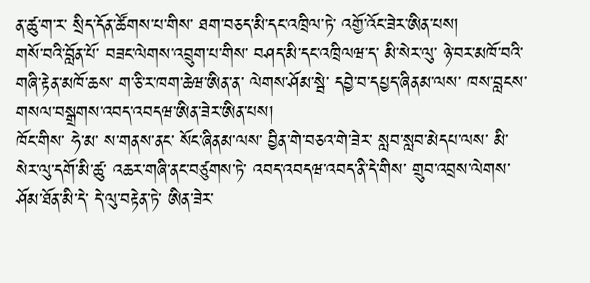ན་ཚུ་ག་ར་ སྲིད་དོན་ཚོགས་པ་གིས་ ཐག་བཅད་མི་དང་འཁྲིལ་ཏེ་ འགྱོ་འོང་ཟེར་ཨིན་པས།
གསོ་བའི་བློན་པོ་ བཟང་ལེགས་འབྲུག་པ་གིས་ བཤད་མི་དང་འཁྲིལཝ་ད་ མི་སེར་ལུ་ ཉེ་བར་མཁོ་བའི་ གཞི་རྟེན་མཁོ་ཆས་ ག་ཅི་ར་ཁག་ཆེཝ་ཨིན་ན་ ལེགས་ཤོམ་སྦེ་ དབྱེ་བ་དཔྱད་ཞིནམ་ལས་ ཁས་བླངས་གསལ་བསྒྲགས་འབད་འབདཝ་ཨིན་ཟེར་ཨིན་པས།
ཁོང་གིས་ ཧེ་མ་ ས་གནས་ནང་ སོང་ཞིནམ་ལས་ བྱིན་གེ་བཅའ་གེ་ཟེར་ སླབ་སླབ་མེདཔ་ལས་ མི་སེར་ལུ་དགོ་མི་ཚུ་ འཆར་གཞི་ནང་བཙུགས་ཏེ་ འབད་འབདཝ་འབད་ནི་དེ་གིས་ གྲུབ་འབྲས་ལེགས་ཤོམ་ཐོན་མི་དེ་ དེ་ལུ་བརྟེན་ཏེ་ ཨིན་ཟེར་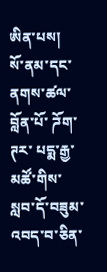ཨིན་པས།
སོ་ནམ་དང་ནགས་ཚལ་བློན་པོ་ ཌོག་ཊར་ པདྨ་རྒྱ་མཚོ་གིས་ སླབ་དོ་བཟུམ་འབད་བ་ཅིན་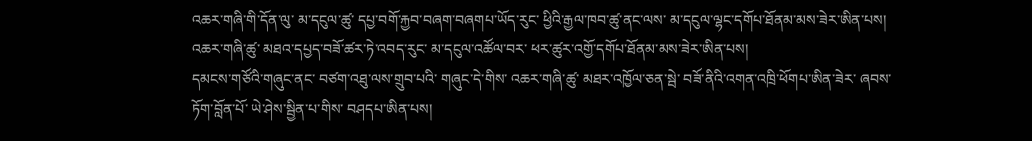འཆར་གཞི་གི་དོན་ལུ་ མ་དངུལ་ཚུ་ དཔྱ་བགོ་རྐྱབ་བཞག་བཞགཔ་ཡོད་རུང་ ཕྱིའི་རྒྱལ་ཁབ་ཚུ་ནང་ལས་ མ་དངུལ་ལྷང་དགོཔ་ཐོནམ་མས་ཟེར་ཨིན་པས།
འཆར་གཞི་ཚུ་ མཐའ་དཔྱད་བཟོ་ཚར་ཏེ་འབད་རུང་ མ་དངུལ་འཚོལ་བར་ ཕར་ཚུར་འགྱོ་དགོཔ་ཐོནམ་མས་ཟེར་ཨིན་པས།
དམངས་གཙོའི་གཞུང་ནང་ བཙག་འཐུ་ལས་གྲུབ་པའི་ གཞུང་དེ་གིས་ འཆར་གཞི་ཚུ་ མཐར་འཁྱོལ་ཅན་སྦེ་ བཟོ་ནིའི་འགན་འཁྲི་ཕོགཔ་ཨིན་ཟེར་ ཞབས་ཏོག་བློན་པོ་ ཡེ་ཤེས་སྦྱིན་པ་གིས་ བཤདཔ་ཨིན་པས།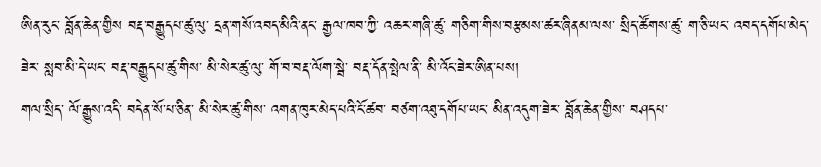ཨིན་རུང་ བློན་ཆེན་གྱིས བརྡ་བརྒྱུདཔ་ཚུ་ལུ་ དྲན་གསོ་འབད་མིའི་ནང་ རྒྱལ་ཁབ་ཀྱི་ འཆར་གཞི་ཚུ་ གཅིག་གིས་བརྩམས་ཚར་ཞིནམ་ལས་ སྲིད་ཚོགས་ཚུ་ ག་ཅི་ཡང་ འབད་དགོཔ་མེད་ཟེར་ སླབ་མི་དེ་ཡང་ བརྡ་བརྒྱུདཔ་ཚུ་གིས་ མི་སེར་ཚུ་ལུ་ གོ་བ་བརྡ་ལོག་སྦེ་ བརྡ་དོན་སྤེལ་ནི་ མི་འོང་ཟེར་ཨིན་པས།
གལ་སྲིད་ ལོ་རྒྱུས་འདི་ བདེན་སོ་པ་ཅིན་ མི་སེར་ཚུ་གིས་ འགན་ཁུར་མེད་པའི་ངོ་ཚབ་ བཙག་འཐུ་དགོཔ་ཡང་ མིན་འདུག་ཟེར་ བློན་ཆེན་གྱིས་ བཤདཔ་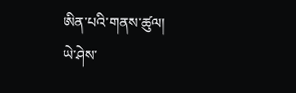ཨིན་པའི་གནས་ཚུལ།
ཡེ་ཤེས་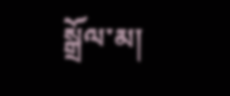སྒྲོལ་མ།